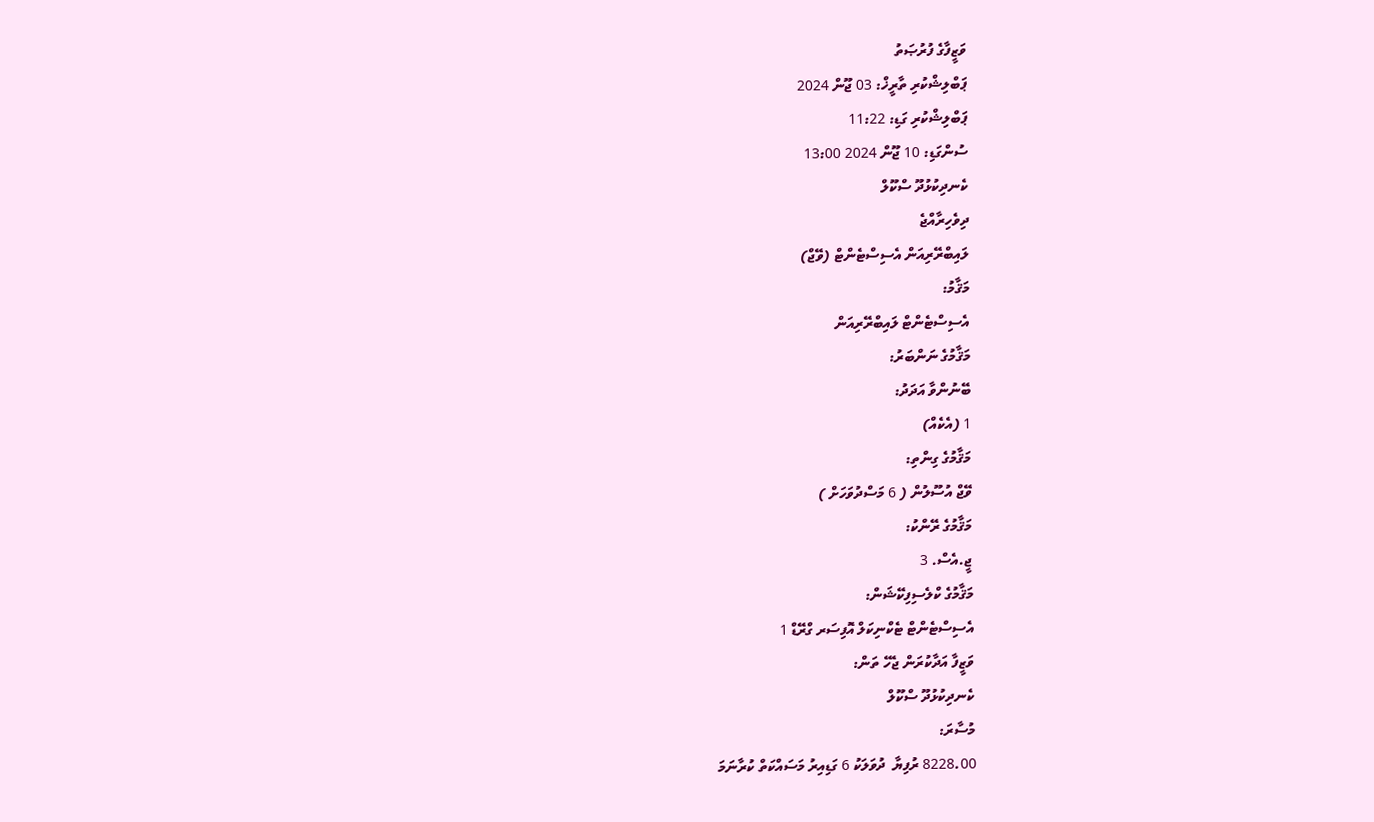ވަޒީފާގެ ފުރުޞަތު
ޕަބްލިޝްކުރި ތާރީޚް: 03 ޖޫން 2024
ޕަބްލިޝްކުރި ގަޑި: 11:22
ސުންގަޑި: 10 ޖޫން 2024 13:00
ކެނދިކުޅުދޫ ސްކޫލް
ދިވެހިރާއްޖެ
ލައިބްރޭރިއަން އެސިސްޓެންޓް (ވޭޖް)
މަޤާމު:
އެސިސްޓެންޓް ލައިބްރޭރިއަން
މަޤާމުގެ ނަންބަރު:
ބޭނުންވާ އަދަދު:
1 (އެކެއް)
މަޤާމުގެ ގިންތި:
ވޭޖް އުސޫލުން ( 6 މަސްދުވަހަށް )
މަޤާމުގެ ރޭންކު:
ޖީ.އެސް. 3
މަޤާމުގެ ކްލެސިފިކޭޝަން:
އެސިސްޓެންޓް ޓެކްނިކަލް އޮފިސަރ ގްރޭޑް 1
ވަޒީފާ އަދާކުރަން ޖެހޭ ތަން:
ކެނދިކުޅުދޫ ސްކޫލް
މުސާރަ:
8228.00 ރުފިޔާ  ދުވަލަކު 6 ގަޑިއިރު މަސައްކަތް ކުރާނަމަ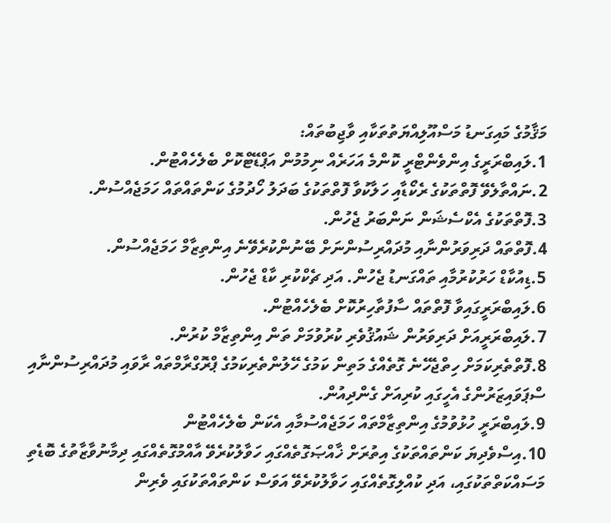މަޤާމުގެ މައިގަނޑު މަސްއޫލިއްޔަތުތަކާއި ވާޖިބުތައް:
1.ލައިބްރަރީގެ އިންވެންޓްރީ ކޮންމެ އަހަރެއް ނިމުމުން އަޕްޑޭޓްކޮށް ބެލެހެއްޓުން.
2.ނައްތާލެވޭ ފޮތްތަކުގެ ރެކޯޑާއި ހަލާކުވާ ފޮތްތަކުގެ ބަދަލު ހޯދުމުގެ ކަންތައްތައް ހަމަޖެއްސުން.
3.ފޮތްތަކުގެ އެކްސެޝަން ނަންބަރު ޖެހުން.
4.ފޮތްތައް ދަރިވަރުންނާއި މުދައްރިސުންނަށް ބޭނުންކުރެވޭނެ އިންތިޒާމް ހަމަޖެއްސުން.
5.ޑިއުކާޑް ހަރުކުރުމާއި ތައްގަނޑު ޖެހުން. އަދި ޗެކްކުރި ކާޑް ޖެހުން.
6.ލައިބްރަރީގައިވާ ފޮތްތައް ސާފުތާހިރުކޮށް ބެލެހެއްޓުން.
7.ލައިބްރަރީއަށް ދަރިވަރުން ޝައުޤުވެރި ކުރުވުމަށް ތަން އިންތިޒާމް ކުރުން.
8.ފޮތްތެރިކަމަށް ހިތްޖެހޭނެ ގޮތެއްގެ މަތިން ކަމުގެ ހޭލުންތެރިކަމުގެ ޕްރޮގްރާމްތައް ރާވައި މުދައްރިސުންނާއި    ސްޕަވައިޒަރުންގެ އެހީގައި ކުރިއަށް ގެންދިއުން.
9.ލައިބްރަރީ ހުޅުވުމުގެ އިންތިޒާމްތައް ހަމަޖެއްސުމާއި އެކަން ބެލެހެއްޓުން
10.އިސްވެދިޔަ ކަންތައްތަކުގެ އިތުރަށް ޚާއްޞަގޮތެއްގައި ހަވާލުކުރެވޭ އާއްމުގޮތެއްގައި ދިމާނުވާޒާތުގެ ބޮޑެތި މަސައްކަތްތަކުގައި، އަދި ކުއްލިގޮތެއްގައި ހަވާލުކުރެވޭ އަވަސް ކަންތައްތަކުގައި ވެރިން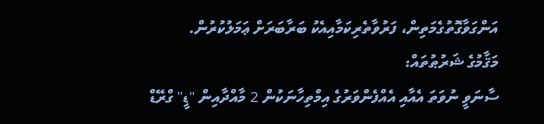އަންގަވާގޮތުގެމަތިން، ފަރުވާތެރިކަމާއިއެކު ބަރާބަރަށް ޢަމަލުކުރުން.
މަޤާމުގެ ޝަރުޠުތައް:
ސާނަވީ ނުވަތަ އެއާއި އެއްފެންވަރުގެ އިމްތިހާނަކުން 2 މާއްދާއިން "ޑީ" ގްރޭޑް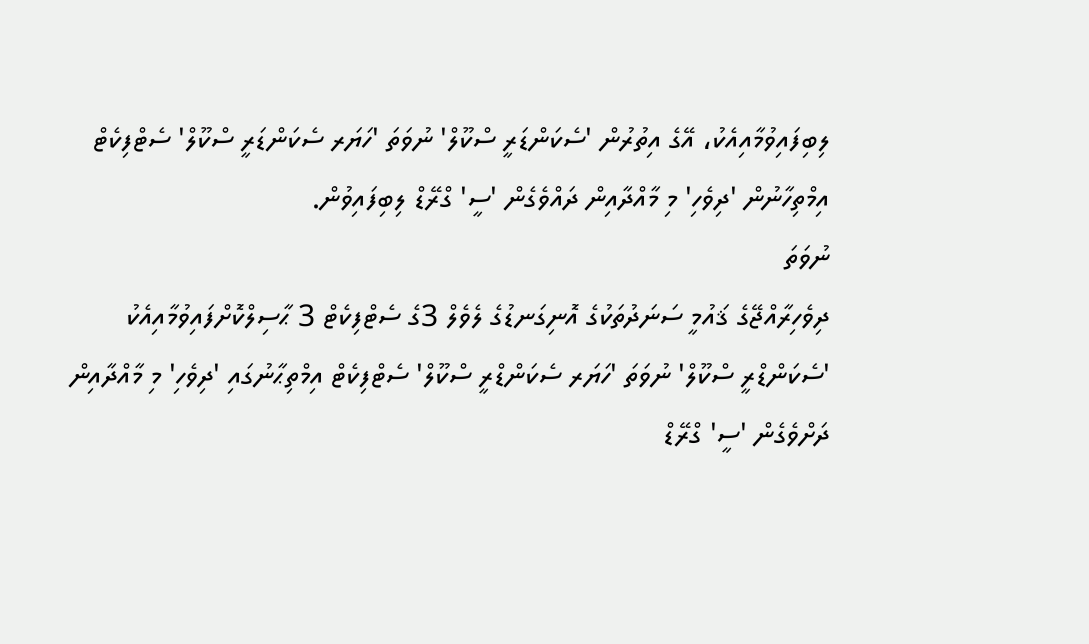ލިބިފައިވުމާއިއެކު، އޭގެ އިތުރުން 'ސެކަންޑަރީ ސްކޫލް' ނުވަތަ 'ހަޔަރ ސެކަންޑަރީ ސްކޫލް' ސެޓްފިކެޓް އިމްތިހާނުން 'ދިވެހި' މި މާއްދާއިން ދައްވެގެން 'ސީ' ގްރޭޑް ލިބިފައިވުން.
ނުވަތަ
ދިވެހިރާއްޖޭގެ ޤައުމީ ސަނަދުތަކުގެ އޮނިގަނޑުގެ ލެވެލް 3ގެ ސެޓްފިކެޓް 3 ޙާސިލްކޮށްފައިވުމާއިއެކު 'ސެކަންޑްރީ ސްކޫލް' ނުވަތަ 'ހަޔަރ ސެކަންޑްރީ ސްކޫލް' ސެޓްފިކެޓް އިމްތިޙާނުގައި 'ދިވެހި' މި މާއްދާއިން ދަށްވެގެން 'ސީ' ގްރޭޑް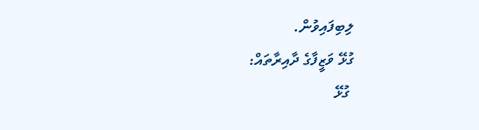ލިބިފައިވުން.
ގުޅޭ ވަޒީފާގެ ދާއިރާތައް:
 ގުޅޭ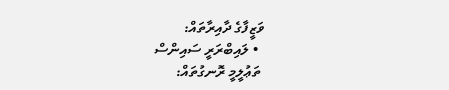ވަޒީފާގެ ދާއިރާތައް:
  • ލައިބްރަރީ ސައިންސް
 ތަޢުލީމީ ރޮނގުތައް: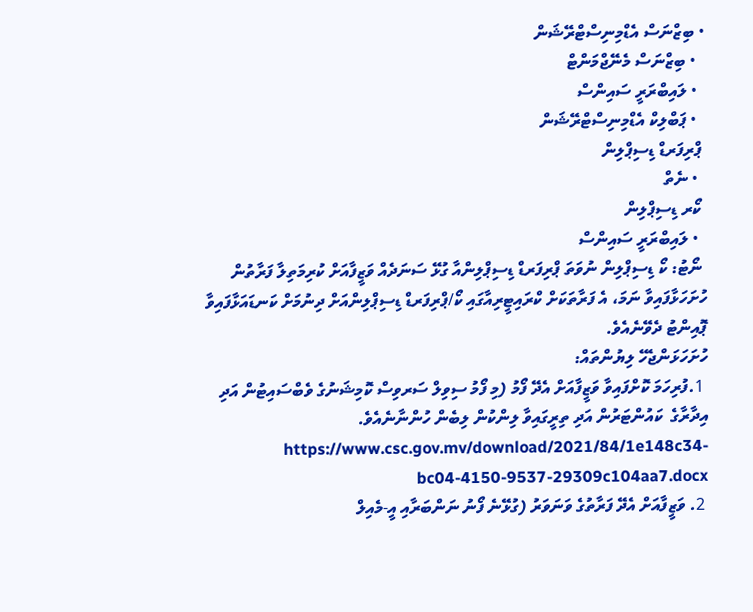• ބިޒްނަސް އެޑްމިނިސްޓްރޭޝަން
  • ބިޒްނަސް މެނޭޖްމަންޓް
  • ލައިބްރަރީ ސައިންސް
  • ޕަބްލިކް އެޑްމިނިސްޓްރޭޝަން
 ޕްރިފަރޑް ޑިސިޕްލިން
  • ނެތް
 ކޯރ ޑިސިޕްލިން
  • ލައިބްރަރީ ސައިންސް
 ނޯޓު: ކޯ ޑިސިޕްލިން ނުވަތަ ޕްރިފަރޑް ޑިސިޕްލިންއާ ގުޅޭ ސަނަދެއް ވަޒީފާއަށް ކުރިމަތިލާ ފަރާތުން ހުށަހަޅާފައިވާ ނަމަ، އެ ފަރާތަކަށް ކްރައިޓީރިއާގައި ކޯ/ޕްރިފަރޑް ޑިސިޕްލިންއަށް ދިނުމަށް ކަނޑައަޅާފައިވާ ޕޮއިންޓު ދެވޭނެއެވެ.
ހުށަހަޅަންޖެހޭ ލިޔުންތައް:
 1.ފުރިހަމަ ކޮށްފައިވާ ވަޒީފާއަށް އެދޭ ފޯމު (މި ފޯމު ސިވިލް ސަރވިސް ކޮމިޝަނުގެ ވެބްސައިޓުން އަދި       އިދާރާގެ  ކައުންޓަރުން އަދި ތިރީގައިވާ ލިންކުން ލިބެން ހުންނާނެއެވެ.   https://www.csc.gov.mv/download/2021/84/1e148c34-bc04-4150-9537-29309c104aa7.docx
 2. ވަޒީފާއަށް އެދޭ ފަރާތުގެ ވަނަވަރު (ގުޅޭނެ ފޯނު ނަންބަރާއި އީ-މެއިލް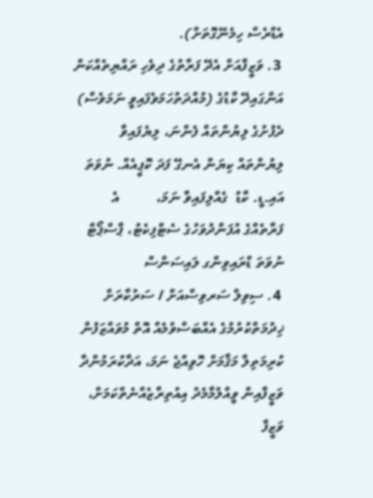އެޑްރެސް ހިމެނޭގޮތަށް).
 3. ވަޒީފާއަށް އެދޭ ފަރާތުގެ ދިވެހި ރައްޔިތެއްކަން އަންގައިދޭ ކާޑުގެ (މުއްދަތުހަމަވެފައިވީ ނަމަވެސް)  ދެފުށުގެ ލިޔުންތައް ފެންނަ، ލިޔެފައިވާ ލިޔުންތައް ކިޔަން އެނގޭ ފަދަ ކޮޕީއެއް. ނުވަތަ އައި.ޑީ. ކާޑު  ގެއްލިފައިވާ ނަމަ،          އެ ފަރާތެއްގެ އުފަންދުވަހުގެ ސެޓްފިކެޓު، ޕާސްޕޯޓް ނުވަތަ ޑްރައިވިންގ ލައިސަންސް
 4. ސިވިލް ސަރވިސްއަށް / ސަރުކާރަށް ޚިދުމަތްކުރުމުގެ އެއްބަސްވުމެއް އޮތް މުވައްޒަފުން ކުރިމަތިލާ މަޤާމަށް ހޮވިއްޖެ ނަމަ، އަދާކުރަމުންދާ ވަޒީފާއިން ވީއްލުމާމެދު އިއުތިރާޒެއްނެތްކަމަށް، ވަޒީފާ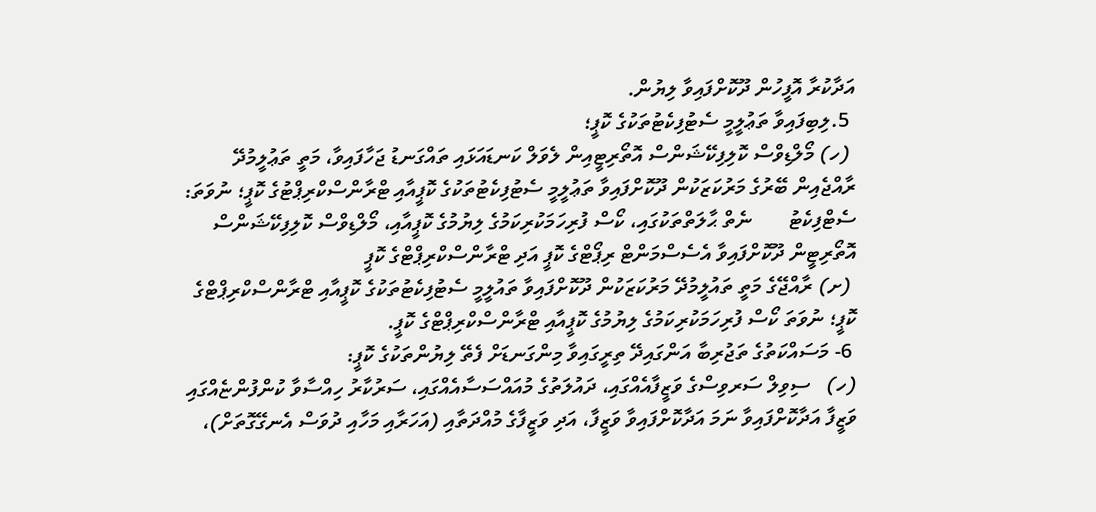އަދާކުރާ އޮފީހުން ދޫކޮށްފައިވާ ލިޔުން.
 5.ލިބިފައިވާ ތަޢުލީމީ ސެޓުފިކެޓުތަކުގެ ކޮޕީ؛
 (ހ) މޯލްޑިވްސް ކޮލިފިކޭޝަންސް އޮތޯރިޓީއިން ލެވަލް ކަނޑައަޅައި ތައްގަނޑު ޖަހާފައިވާ، މަތީ ތަޢުލީމުދޭ ރާއްޖެއިން ބޭރުގެ މަރުކަޒަކުން ދޫކޮށްފައިވާ ތަޢުލީމީ ސެޓުފިކެޓުތަކުގެ ކޮޕީއާއި ޓްރާންސްކްރިޕްޓުގެ ކޮޕީ؛ ނުވަތަ: ސެޓްފިކެޓު       ނެތް ޙާލަތްތަކުގައި، ކޯސް ފުރިހަމަކުރިކަމުގެ ލިޔުމުގެ ކޮޕީއާއި، މޯލްޑިވްސް ކޮލިފިކޭޝަންސް އޮތޯރިޓީން ދޫކޮށްފައިވާ އެސެސްމަންޓް ރިޕޯޓްގެ ކޮޕީ އަދި ޓްރާންސްކްރިޕްޓްގެ ކޮޕީ
 (ށ) ރާއްޖޭގެ މަތީ ތައުލީމުދޭ މަރުކަޒަކުން ދޫކޮށްފައިވާ ތައުލީމީ ސެޓުފިކެޓުތަކުގެ ކޮޕީއާއި ޓްރާންސްކްރިޕްޓްގެ ކޮޕީ؛ ނުވަތަ ކޯސް ފުރިހަމަކުރިކަމުގެ ލިޔުމުގެ ކޮޕީއާއި ޓްރާންސްކްރިޕްޓްގެ ކޮޕީ.
 6- މަސައްކަތުގެ ތަޖުރިބާ އަންގައިދޭ ތިރީގައިވާ މިންގަނޑަށް ފެތޭ ލިޔުންތަކުގެ ކޮޕީ:
(ހ)   ސިވިލް ސަރވިސްގެ ވަޒީފާއެއްގައި، ދައުލަތުގެ މުއައްސަސާއެއްގައި، ސަރުކާރު ހިއްސާވާ ކުންފުންޏެއްގައި ވަޒީފާ އަދާކޮށްފައިވާ ނަމަ އަދާކޮށްފައިވާ ވަޒީފާ، އަދި ވަޒީފާގެ މުއްދަތާއި (އަހަރާއި މަހާއި ދުވަސް އެނގޭގޮތަށް)،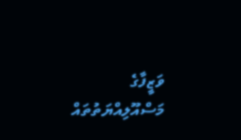ވަޒީފާގެ މަސްއޫލިއްޔަތުތައް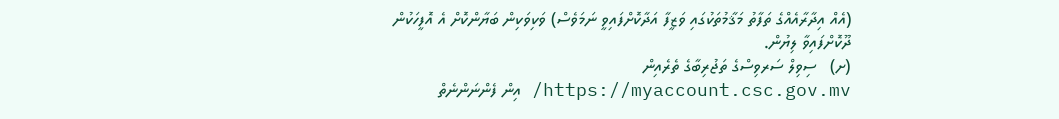(އެއް އިދާރާއެއްގެ ތަފާތު މަޤާމުތަކުގައި ވަޒީފާ އަދާކޮށްފައިވީ ނަމަވެސް) ވަކިވަކިން ބަޔާންކޮށް އެ އޮފީހަކުން ދޫކޮށްފައިވާ ލިޔުން.
(ށ)   ސިވިލް ސަރވިސްގެ ތަޖުރިބާގެ ތެރެއިން https://myaccount.csc.gov.mv/ އިން ފެންނަންނެތް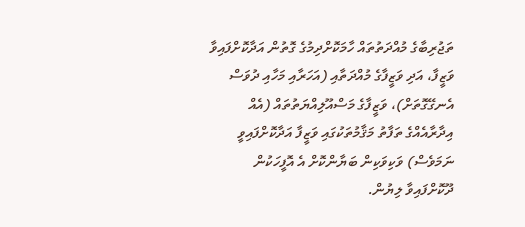ތަޖުރިބާގެ މުއްދަތުތައް ހާމަކޮށްދިމުގެ ގޮތުން އަދާކޮށްފައިވާ ވަޒީފާ، އަދި ވަޒީފާގެ މުއްދަތާއި (އަހަރާއި މަހާއި ދުވަސް އެނގޭގޮތަށް)، ވަޒީފާގެ މަސްއޫލިއްޔަތުތައް (އެއް އިދާރާއެއްގެ ތަފާތު މަޤާމުތަކުގައި ވަޒީފާ އަދާކޮށްފައިވީ ނަމަވެސް) ވަކިވަކިން ބަޔާންކޮށް އެ އޮފީހަކުން ދޫކޮށްފައިވާ ލިޔުން.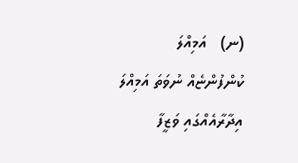(ނ)   އަމިއްލަ ކުންފުންޏެއް ނުވަތަ އަމިއްލަ އިދާރާއެއްގައި ވަޒީފާ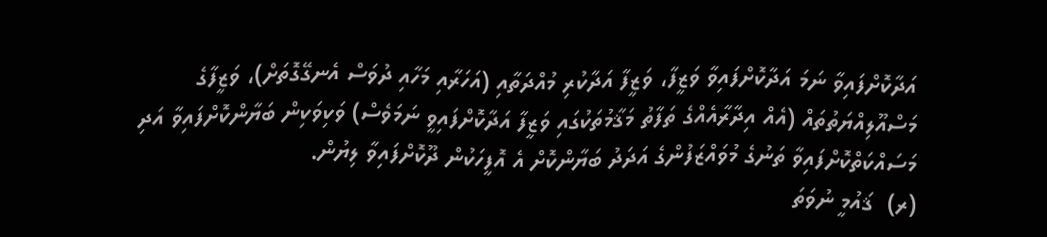އަދާކޮށްފައިވާ ނަމަ އަދާކޮށްފައިވާ ވަޒީފާ، ވަޒީފާ އަދާކުރި މުއްދަތާއި (އަހަރާއި މަހާއި ދުވަސް އެނގޭގޮތަށް)، ވަޒީފާގެ މަސްއޫލިއްޔަތުތައް (އެއް އިދާރާއެއްގެ ތަފާތު މަޤާމުތަކުގައި ވަޒީފާ އަދާކޮށްފައިވީ ނަމަވެސް) ވަކިވަކިން ބަޔާންކޮށްފައިވާ އަދި މަސައްކަތްކޮށްފައިވާ ތަނުގެ މުވައްޒަފުންގެ އަދަދު ބަޔާންކޮށް އެ އޮފީހަކުން ދޫކޮށްފައިވާ ލިޔުން.
(ރ)  ޤައުމީ ނުވަތަ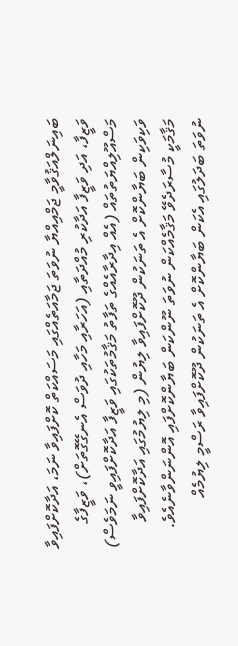ބައިނަލްއަޤުވާމީ ޖަމްއިއްޔާ ނުވަތަ ޖަމާއަތެއްގައި މަސައްކަތް ކޮށްފައިވާ ނަމަ، އަދާކޮށްފައިވާ ވަޒީފާ، އަދި ވަޒީފާ އަދާކުރި މުއްދަތާއި (އަހަރާއި މަހާއި ދުވަސް އެނގޭގޮތަށް)، ވަޒީފާގެ މަސްއޫލިއްޔަތުތައް (އެއް އިދާރާއެއްގެ ތަފާތު މަޤާމުތަކުގައި ވަޒީފާ އަދާކޮށްފައިވީ ނަމަވެސް) ވަކިވަކިން ބަޔާންކޮށް އެ ތަނަކުން ދޫކޮށްފައިވާ ލިޔުން (މި ލިޔުމުގައި އަދާކޮށްފައިވާ މަޤާމަކީ މުސާރަދެވޭ މަޤާމެއްކަން ނުވަތަ ނޫންކަން ބަޔާންކޮށްފައި އޮންނަންވާނެއެވެ. ނުވަތަ ބަދަލުގައި އެކަން ބަޔާންކޮށް އެ ތަނަކުން ދޫކޮށްފައިވާ ރަސްމީ ލިޔުމެއް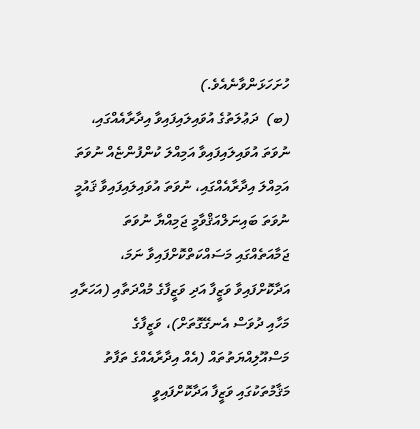ހުށަހަޅަންވާނެއެވެ.)
(ބ)  ދަޢުލަތުގެ އުވައިލައިފައިވާ އިދާރާއެއްގައި، ނުވަތަ އުވައިލައިފައިވާ އަމިއްލަ ކުންފުންޏެއް ނުވަތަ އަމިއްލަ އިދާރާއެއްގައި، ނުވަތަ އުވައިލައިފައިވާ ޤައުމީ ނުވަތަ ބައިނަލްއަޤްވާމީ ޖަމިއްޔާ ނުވަތަ ޖަމާއަތެއްގައި މަސައްކަތްކޮށްފައިވާ ނަމަ، އަދާކޮށްފައިވާ ވަޒީފާ އަދި ވަޒީފާގެ މުއްދަތާއި (އަހަރާއި މަހާއި ދުވަސް އެނގޭގޮތަށް)، ވަޒީފާގެ މަސްއޫލިއްޔަތުތައް (އެއް އިދާރާއެއްގެ ތަފާތު މަޤާމުތަކުގައި ވަޒީފާ އަދާކޮށްފައިވީ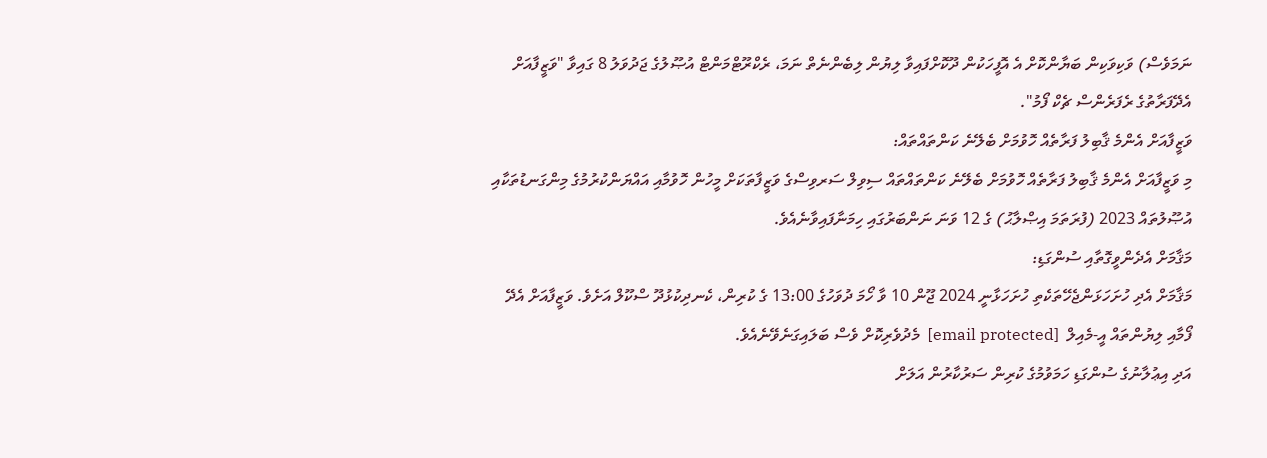ނަމަވެސް) ވަކިވަކިން ބަޔާންކޮށް އެ އޮފީހަކުން ދޫކޮށްފައިވާ ލިޔުން ލިބެންނެތް ނަމަ، ރެކްރޫޓްމަންޓް އުޞޫލުގެ ޖަދުވަލު 8 ގައިވާ "ވަޒީފާއަށް އެދޭފަރާތުގެ ރެފަރެންސް ޗެކް ފޯމު".
ވަޒީފާއަށް އެންމެ ޤާބިލު ފަރާތެއް ހޮވުމަށް ބެލޭނެ ކަންތައްތައް:
މި ވަޒީފާއަށް އެންމެ ޤާބިލު ފަރާތެއް ހޮވުމަށް ބެލޭނެ ކަންތައްތައް ސިވިލް ސަރވިސްގެ ވަޒީފާތަކަށް މީހުން ހޮވުމާއި އައްޔަންކުރުމުގެ މިންގަނޑުތަކާއި އުޞޫލުތައް 2023 (ފުރަތަމަ އިޞްލާޙު) ގެ 12 ވަނަ ނަންބަރުގައި ހިމަނާފައިވާނެއެވެ.
މަޤާމަށް އެދެންވީގޮތާއި ސުންގަޑި:
މަޤާމަށް އެދި ހުށަހަޅަންޖެހޭތަކެތި ހުށަހަޅާނީ 2024 ޖޫން 10 ވާ ހޯމަ ދުވަހުގެ 13:00 ގެ ކުރިން، ކެނދިކުޅުދޫ ސްކޫލް އަށެވެ. ވަޒީފާއަށް އެދޭ ފޯމާއި ލިޔުންތައް އީ-މެއިލް  [email protected]  މެދުވެރިކޮށް ވެސް ބަލައިގަނެވޭނެއެވެ.
އަދި އިޢުލާނުގެ ސުންގަޑި ހަމަވުމުގެ ކުރިން ސަރުކާރުން އަލަށް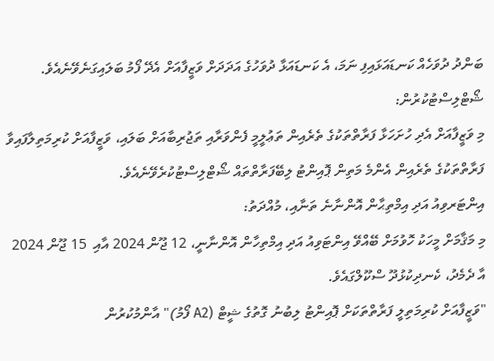ބަންދު ދުވަހެއް ކަނޑައަޅައިފި ނަމަ، އެ ކަނޑައަޅާ ދުވަހުގެ އަދަދަށް ވަޒީފާއަށް އެދޭ ފޯމު ބަލައިގަނެވޭނެއެވެ.
ޝޯޓްލިސްޓުކުރުން:
މި ވަޒީފާއަށް އެދި ހުށަހަޅާ ފަރާތްތަކުގެ ތެރެއިން ތަޢުލީމީ ފެންވަރާއި ތަޖުރިބާއަށް ބަލައި، ވަޒީފާއަށް ކުރިމަތިލާފައިވާ ފަރާތްތަކުގެ ތެރެއިން އެންމެ މަތިން ޕޮއިންޓު ލިބޭފަރާތްތައް ޝޯޓްލިސްޓުކުރެވޭނެއެވެ.
އިންޓަރވިއު އަދި އިމްތިޙާން އޮންނާނެ ތަނާއި، މުއްދަތު:
މި މަޤާމަށް މީހަކު ހޮވުމަށް ބޭއްވޭ އިންޓަވިއު އަދި އިމްތިހާން އޮންނާނީ، 12 ޖޫން 2024 އާއި  15 ޖޫން 2024 އާ ދެމެދު، ކެނދިކުޅުދޫ ސްކޫލްގައެވެ.
"ވަޒީފާއަށް ކުރިމަތިލީ ފަރާތްތަކަށް ޕޮއިންޓު ލިބުނު ގޮތުގެ ޝީޓް (A2 ފޯމު)" އާންމުކުރުން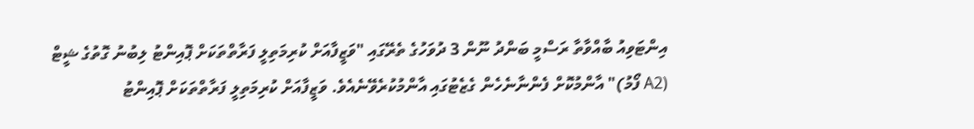އިންޓަވިއު ބާއްވާތާ ރަސްމީ ބަންދު ނޫން 3 ދުވަހުގެ ތެރޭގައި "ވަޒީފާއަށް ކުރިމަތިލީ ފަރާތްތަކަށް ޕޮއިންޓު ލިބުނު ގޮތުގެ ޝީޓް (A2 ފޯމު)" އާންމުކޮށް ފެންނާނެހެން ގެޒެޓުގައި އާންމުކުރެވޭނެއެވެ. ވަޒީފާއަށް ކުރިމަތިލީ ފަރާތްތަކަށް ޕޮއިންޓު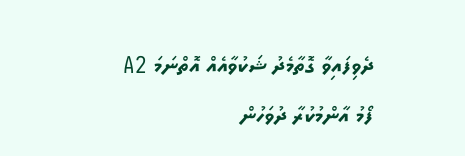ދެވިފައިވާ ގޮތާމެދު ޝަކުވާއެއް އޮތްނަމަ A2 ފޯމު އާންމުކުރާ ދުވަހުން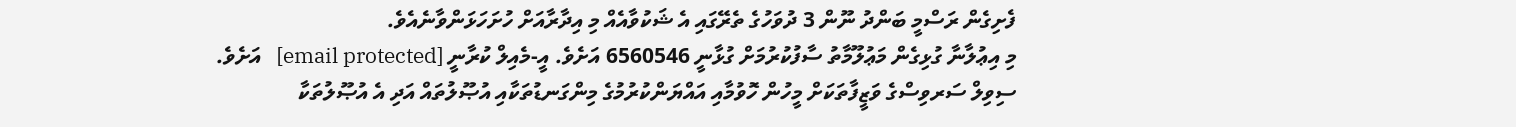ފެށިގެން ރަސްމީ ބަންދު ނޫން 3 ދުވަހުގެ ތެރޭގައި އެ ޝަކުވާއެއް މި އިދާރާއަށް ހުށަހަޅަންވާނެއެވެ.
މި އިޢުލާނާ ގުޅިގެން މަޢުލޫމާތު ސާފުކުރުމަށް ގުޅާނީ 6560546 އަށެވެ. އީ-މެއިލް ކުރާނީ [email protected]   އަށެވެ.
ސިވިލް ސަރވިސްގެ ވަޒީފާތަކަށް މީހުން ހޮވުމާއި އައްޔަންކުރުމުގެ މިންގަނޑުތަކާއި އުޞޫލުތައް އަދި އެ އުޞޫލުތަކާ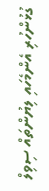ގުޅުންހުރި އެންމެހައި ލިޔުންތައް ސިވިލް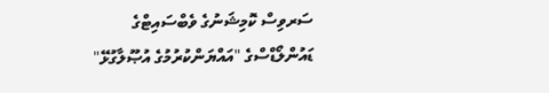ސަރވިސް ކޮމިޝަނުގެ ވެބްސައިޓްގެ ޑައުންލޯޑްސްގެ "އައްޔަންކުރުމުގެ އުޞޫލާގުޅޭ"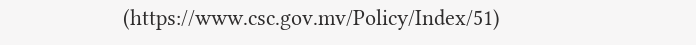(https://www.csc.gov.mv/Policy/Index/51)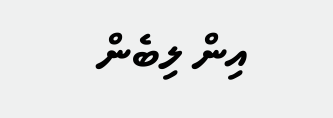އިން ލިބެން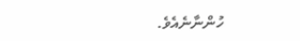ހުންނާނެއެވެ.